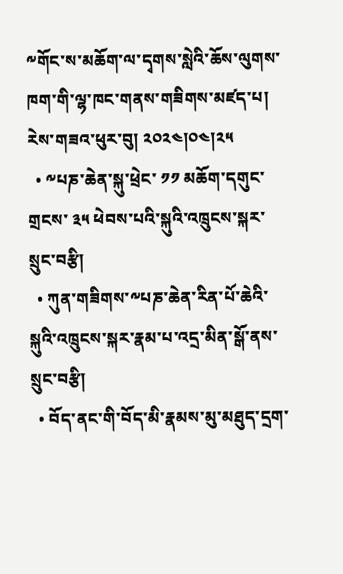༸གོང་ས་མཆོག་ལ་དྭགས་སླེའི་ཆོས་ལུགས་ཁག་གི་ལྷ་ཁང་གནས་གཟིགས་མཛད་པ།
རེས་གཟའ་ཕུར་བུ། ༢༠༢༤།༠༤།༢༥
  • ༸པཎ་ཆེན་སྐུ་ཕྲེང་ ༡༡ མཆོག་དགུང་གྲངས་ ༣༥ ཕེབས་པའི་སྐུའི་འཁྲུངས་སྐར་སྲུང་བརྩི།
  • ཀུན་གཟིགས་༸པཎ་ཆེན་རིན་པོ་ཆེའི་སྐུའི་འཁྲུངས་སྐར་རྣམ་པ་འདྲ་མིན་སྒོ་ནས་སྲུང་བརྩི།
  • བོད་ནང་གི་བོད་མི་རྣམས་མུ་མཐུད་དྲག་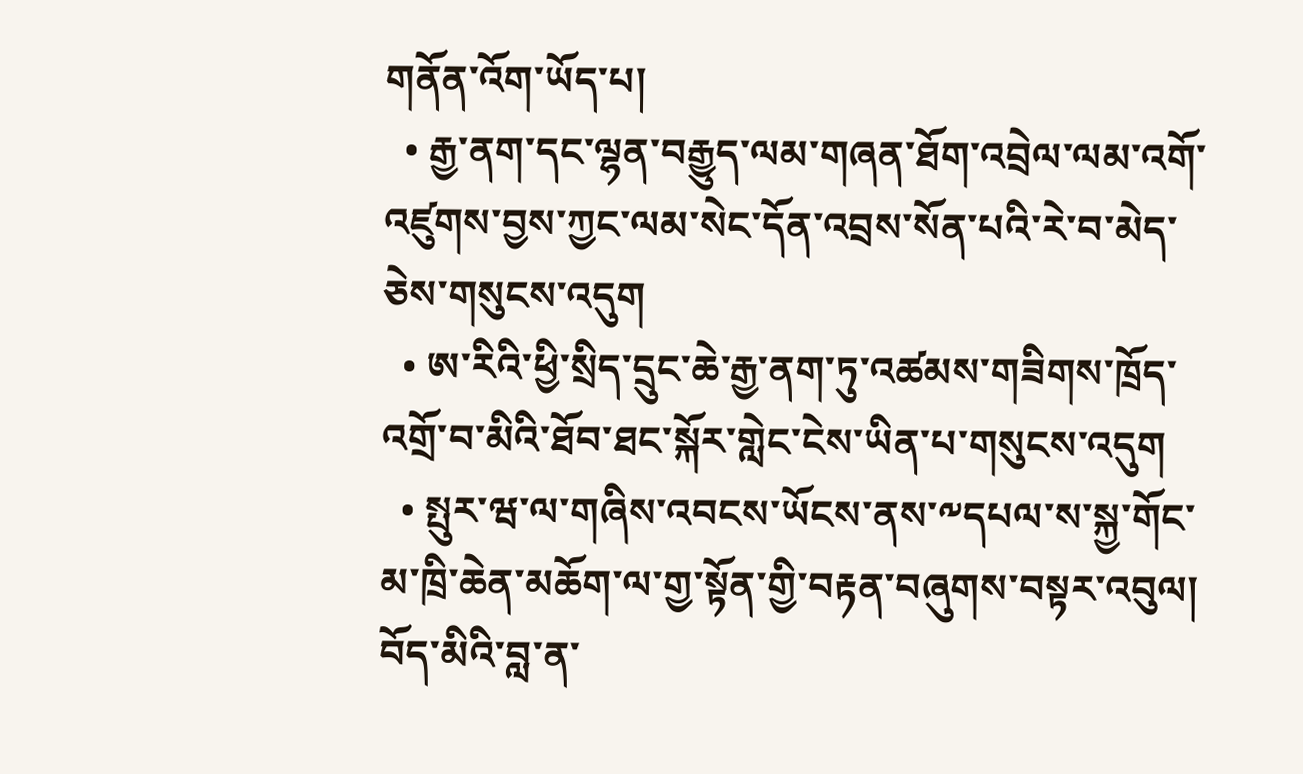གནོན་འོག་ཡོད་པ།
  • རྒྱ་ནག་དང་ལྷན་བརྒྱུད་ལམ་གཞན་ཐོག་འབྲེལ་ལམ་འགོ་འཛུགས་བྱས་ཀྱང་ལམ་སེང་དོན་འབྲས་སོན་པའི་རེ་བ་མེད་ཅེས་གསུངས་འདུག
  • ཨ་རིའི་ཕྱི་སྲིད་དྲུང་ཆེ་རྒྱ་ནག་ཏུ་འཚམས་གཟིགས་ཁྲོད་འགྲོ་བ་མིའི་ཐོབ་ཐང་སྐོར་གླེང་ངེས་ཡིན་པ་གསུངས་འདུག
  • སྤུར་ཝ་ལ་གཞིས་འབངས་ཡོངས་ནས་༸དཔལ་ས་སྐྱ་གོང་མ་ཁྲི་ཆེན་མཆོག་ལ་གྱ་སྟོན་གྱི་བརྟན་བཞུགས་བསྟར་འབུལ།
བོད་མིའི་བླ་ན་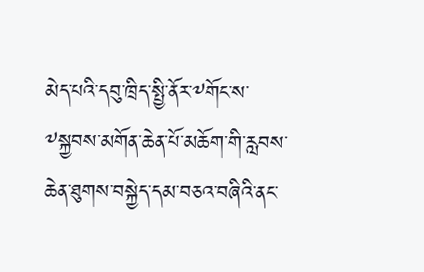མེད་པའི་དབུ་ཁྲིད་སྤྱི་ནོར་༸གོང་ས་༸སྐྱབས་མགོན་ཆེན་པོ་མཆོག་གི་རླབས་ཆེན་ཐུགས་བསྐྱེད་དམ་བཅའ་བཞིའི་ནང་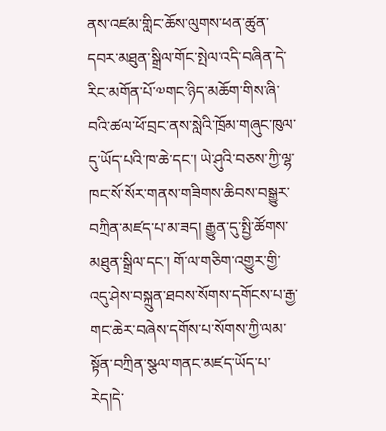ནས་འཛམ་གླིང་ཆོས་ལུགས་ཕན་ཚུན་དབར་མཐུན་སྒྲིལ་གོང་སྤེལ་འདི་བཞིན་དེ་རིང་མགོན་པོ་༧གང་ཉིད་མཆོག་གིས་ཞི་བའི་ཚལ་ཕོ་བྲང་ནས་སླེའི་ཁྲོམ་གཞུང་ཁུལ་དུ་ཡོད་པའི་ཁ་ཆེ་དང་། ཡེ་ཤུའི་བཅས་ཀྱི་ལྷ་ཁང་སོ་སོར་གནས་གཟིགས་ཆིབས་བསྒྱུར་བཀྲིན་མཛད་པ་མ་ཟད། རྒྱུན་དུ་སྤྱི་ཚོགས་མཐུན་སྒྲིལ་དང་། གོ་ལ་གཅིག་འགྱུར་གྱི་འདུ་ཤེས་བསྐྲུན་ཐབས་སོགས་དགོངས་པ་རྒྱ་གང་ཆེར་བཞེས་དགོས་པ་སོགས་ཀྱི་ལམ་སྟོན་བཀྲིན་སྩལ་གནང་མཛད་ཡོད་པ་རེད།དེ་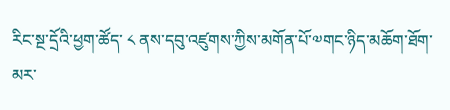རིང་སྔ་དྲོའི་ཕྱག་ཚོད་ ༨ ནས་དབུ་འཛུགས་ཀྱིས་མགོན་པོ་༧གང་ཉིད་མཆོག་ཐོག་མར་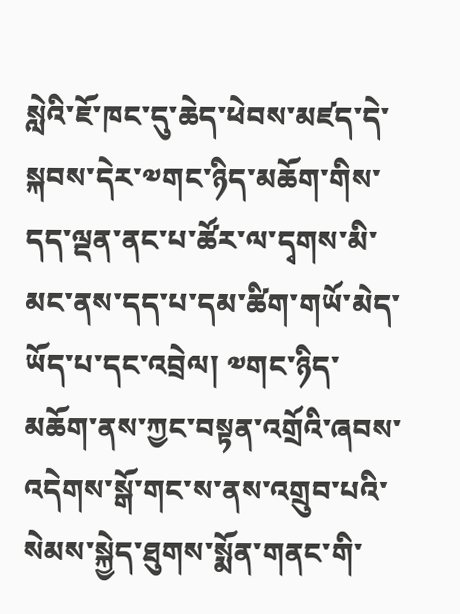སླེའི་ཇོ་ཁང་དུ་ཆེད་ཕེབས་མཛད་དེ་སྐབས་དེར་༧གང་ཉིད་མཆོག་གིས་དད་ལྡན་ནང་པ་ཚོར་ལ་དྭགས་མི་མང་ནས་དད་པ་དམ་ཚིག་གཡོ་མེད་ཡོད་པ་དང་འབྲེལ། ༧གང་ཉིད་མཆོག་ནས་ཀྱང་བསྟན་འགྲོའི་ཞབས་འདེགས་སྒོ་གང་ས་ནས་འགྲུབ་པའི་སེམས་སྐྱེད་ཐུགས་སྨོན་གནང་གི་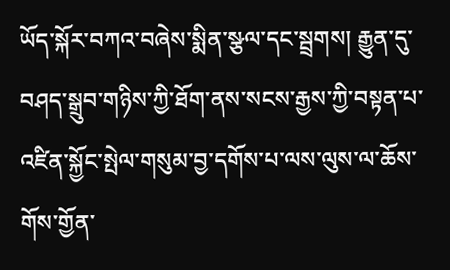ཡོད་སྐོར་བཀའ་བཞེས་སྨིན་སྩལ་དང་སྦྲགས། རྒྱུན་དུ་བཤད་སྒྲུབ་གཉིས་ཀྱི་ཐོག་ནས་སངས་རྒྱས་ཀྱི་བསྟན་པ་འཛིན་སྐྱོང་སྤེལ་གསུམ་བྱ་དགོས་པ་ལས་ལུས་ལ་ཆོས་གོས་གྱོན་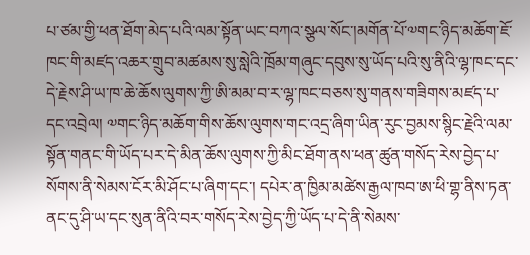པ་ཙམ་གྱི་ཕན་ཐོག་མེད་པའི་ལམ་སྟོན་ཡང་བཀའ་སྩལ་སོང་།མགོན་པོ་༧གང་ཉིད་མཆོག་ཇོ་ཁང་གི་མཛད་འཆར་གྲུབ་མཚམས་སུ་སླེའི་ཁྲོམ་གཞུང་དབུས་སུ་ཡོད་པའི་སུ་ནིའི་ལྷ་ཁང་དང་དེ་རྗེས་ཤི་ཡ་ཁ་ཆེ་ཆོས་ལུགས་ཀྱི་ཨི་མམ་བ་ར་ལྷ་ཁང་བཅས་སུ་གནས་གཟིགས་མཛད་པ་དང་འབྲེལ། ༧གང་ཉིད་མཆོག་གིས་ཆོས་ལུགས་གང་འདྲ་ཞིག་ཡིན་རུང་བྱམས་སྙིང་རྗེའི་ལམ་སྟོན་གནང་གི་ཡོད་པར་དེ་མིན་ཆོས་ལུགས་ཀྱི་མིང་ཐོག་ནས་ཕན་ཚུན་གསོད་རེས་བྱེད་པ་སོགས་ནི་སེམས་ངོར་མི་ཤོང་པ་ཞིག་དང་། དཔེར་ན་ཁྱིམ་མཚེས་རྒྱལ་ཁབ་ཨ་ཕི་གྷ་ནིས་ཏན་ནང་དུ་ཤི་ཡ་དང་སུན་ནིའི་བར་གསོད་རེས་བྱེད་ཀྱི་ཡོད་པ་དེ་ནི་སེམས་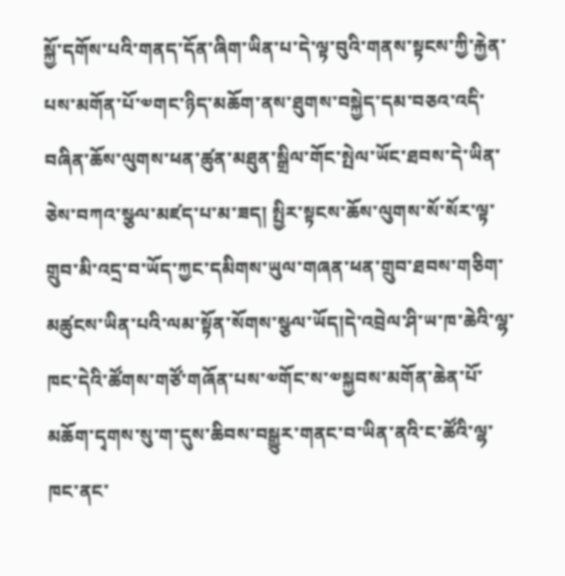སྐྱོ་དགོས་པའི་གནད་དོན་ཞིག་ཡིན་པ་དེ་ལྟ་བུའི་གནས་སྟངས་ཀྱི་རྐྱེན་པས་མགོན་པོ་༧གང་ཉིད་མཆོག་ནས་ཐུགས་བསྐྱེད་དམ་བཅའ་འདི་བཞིན་ཆོས་ལུགས་ཕན་ཚུན་མཐུན་སྒྲིལ་གོང་སྤེལ་ཡོང་ཐབས་དེ་ཡིན་ཅེས་བཀའ་སྩལ་མཛད་པ་མ་ཟད། སྤྱིར་སྟངས་ཆོས་ལུགས་སོ་སོར་ལྟ་གྲུབ་མི་འདྲ་བ་ཡོད་ཀྱང་དམིགས་ཡུལ་གཞན་ཕན་གྲུབ་ཐབས་གཅིག་མཚུངས་ཡིན་པའི་ལམ་སྟོན་སོགས་སྩལ་ཡོད།དེ་འབྲེལ་ཤི་ཡ་ཁ་ཆེའི་ལྷ་ཁང་དེའི་ཚོགས་གཙོ་གཞོན་པས་༧གོང་ས་༧སྐྱབས་མགོན་ཆེན་པོ་མཆོག་དྭགས་སུ་ག་དུས་ཆིབས་བསྒྱུར་གནང་བ་ཡིན་ནའི་ང་ཚོའི་ལྷ་ཁང་ནང་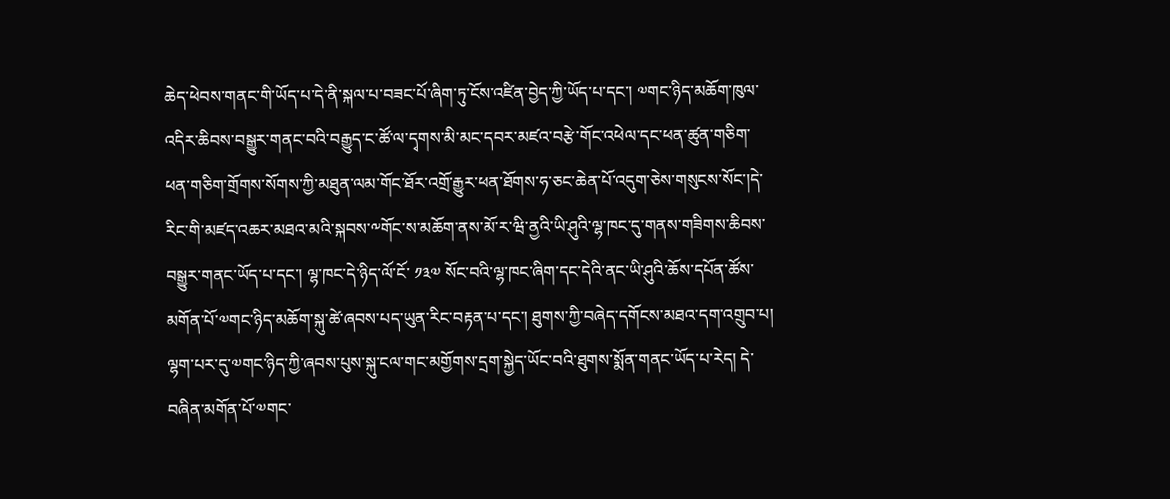ཆེད་ཕེབས་གནང་གི་ཡོད་པ་དེ་ནི་སྐལ་པ་བཟང་པོ་ཞིག་ཏུ་ངོས་འཛིན་བྱེད་ཀྱི་ཡོད་པ་དང་། ༧གང་ཉིད་མཆོག་ཁུལ་འདིར་ཆིབས་བསྒྱུར་གནང་བའི་བརྒྱུད་ང་ཚོ་ལ་དྭགས་མི་མང་དབར་མཛའ་བརྩེ་གོང་འཕེལ་དང་ཕན་ཚུན་གཅིག་ཕན་གཅིག་གྲོགས་སོགས་ཀྱི་མཐུན་ལམ་གོང་ཐོར་འགྲོ་རྒྱུར་ཕན་ཐོགས་ཧ་ཅང་ཆེན་པོ་འདུག་ཅེས་གསུངས་སོང་།དེ་རིང་གི་མཛད་འཆར་མཐའ་མའི་སྐབས་༸གོང་ས་མཆོག་ནས་མོ་ར་ཝི་ནྱའི་ཡི་ཤུའི་ལྷ་ཁང་དུ་གནས་གཟིགས་ཆིབས་བསྒྱུར་གནང་ཡོད་པ་དང་། ལྷ་ཁང་དེ་ཉིད་ལོ་ངོ་ ༡༣༧ སོང་བའི་ལྷ་ཁང་ཞིག་དང་དེའི་ནང་ཡི་ཤུའི་ཆོས་དཔོན་ཚོས་མགོན་པོ་༧གང་ཉིད་མཆོག་སྐུ་ཚེ་ཞབས་པད་ཡུན་རིང་བརྟན་པ་དང་། ཐུགས་ཀྱི་བཞེད་དགོངས་མཐའ་དག་འགྲུབ་པ། ལྷག་པར་དུ་༧གང་ཉིད་ཀྱི་ཞབས་པུས་སྐུ་ངལ་གང་མགྱོགས་དྲག་སྐྱེད་ཡོང་བའི་ཐུགས་སྨོན་གནང་ཡོད་པ་རེད། དེ་བཞིན་མགོན་པོ་༧གང་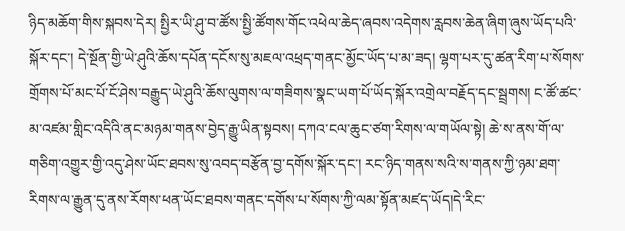ཉིད་མཆོག་གིས་སྐབས་དེར། སྤྱིར་ཡི་ཤུ་བ་ཚོས་སྤྱི་ཚོགས་གོང་འཕེལ་ཆེད་ཞབས་འདེགས་རླབས་ཆེན་ཞིག་ཞུས་ཡོད་པའི་སྐོར་དང་། དེ་སྔོན་གྱི་ཡེ་ཤུའི་ཆོས་དཔོན་དངོས་སུ་མཇལ་འཕྲད་གནང་མྱོང་ཡོད་པ་མ་ཟད། ལྷག་པར་དུ་ཚན་རིག་པ་སོགས་གྲོགས་པོ་མང་པོ་ངོ་ཤེས་བརྒྱུད་ཡེ་ཤུའི་ཆོས་ལུགས་ལ་གཟིགས་སྣང་ཡག་པོ་ཡོད་སྐོར་འགྲེལ་བརྗོད་དང་སྦྲགས། ང་ཚོ་ཚང་མ་འཛམ་གླིང་འདིའི་ནང་མཉམ་གནས་བྱེད་རྒྱུ་ཡིན་སྟབས། དཀའ་ངལ་ཆུང་ཙག་རིགས་ལ་གཡོལ་སྟེ། ཆེ་ས་ནས་གོ་ལ་གཅིག་འགྱུར་གྱི་འདུ་ཤེས་ཡོང་ཐབས་སུ་འབད་བརྩོན་བྱ་དགོས་སྐོར་དང་། རང་ཉིད་གནས་སའི་ས་གནས་ཀྱི་ཉམ་ཐག་རིགས་ལ་རྒྱུན་དུ་ནས་རོགས་ཕན་ཡོང་ཐབས་གནང་དགོས་པ་སོགས་ཀྱི་ལམ་སྟོན་མཛད་ཡོད།དེ་རིང་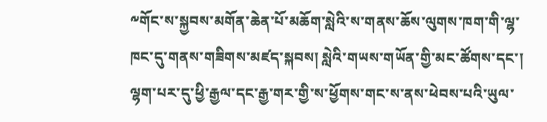༸གོང་ས་སྐྱབས་མགོན་ཆེན་པོ་མཆོག་སླེའི་ས་གནས་ཆོས་ལུགས་ཁག་གི་ལྷ་ཁང་དུ་གནས་གཟིགས་མཛད་སྐབས། སླེའི་གཡས་གཡོན་གྱི་མང་ཚོགས་དང་། ལྷག་པར་དུ་ཕྱི་རྒྱལ་དང་རྒྱ་གར་གྱི་ས་ཕྱོགས་གང་ས་ནས་ཕེབས་པའི་ཡུལ་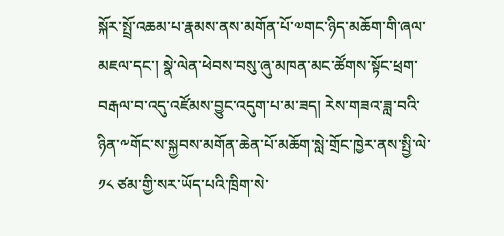སྐོར་སྤྲོ་འཆམ་པ་རྣམས་ནས་མགོན་པོ་༧གང་ཉིད་མཆོག་གི་ཞལ་མཇལ་དང་། སྣེ་ལེན་ཕེབས་བསུ་ཞུ་མཁན་མང་ཚོགས་སྟོང་ཕྲག་བརྒལ་བ་འདུ་འཛོམས་བྱུང་འདུག་པ་མ་ཟད། རེས་གཟའ་ཟླ་བའི་ཉིན་༸གོང་ས་སྐྱབས་མགོན་ཆེན་པོ་མཆོག་སླེ་གྲོང་ཁྱེར་ནས་སྤྱི་ལེ་ ༡༨ ཙམ་གྱི་སར་ཡོད་པའི་ཁྲིག་སེ་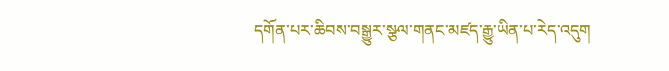དགོན་པར་ཆིབས་བསྒྱུར་སྩལ་གནང་མཛད་རྒྱུ་ཡིན་པ་རེད་འདུག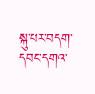སྐུ་པར་བདག་དབང་དགའ་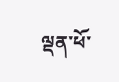ལྡན་ཕོ་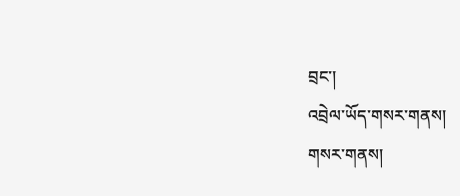བྲང་།
འབྲེལ་ཡོད་གསར་གནས།
གསར་གནས།